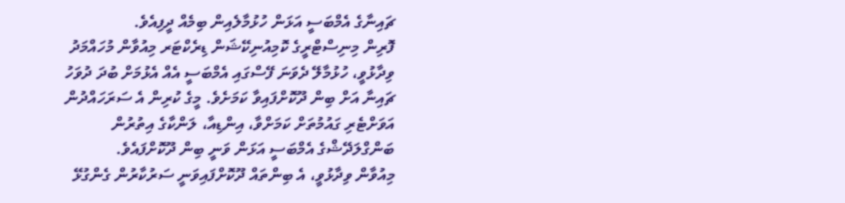ޗައިނާގެ އެމްބަސީ އަޅަން ހުޅުމާލެއިން ބިމެއް ދީފިއެވެ.
ފޮރިން މިނިސްޓްރީގެ ކޮމިއުނިކޭޝަން ޑިރެކްޓަރ މިއުވާން މުހައްމަދު ވިދާޅުވީ، ހުޅުމާލޭ ދެވަނަ ފޭސްގައި އެމްބަސީ އެއް އެޅުމަށް ބުދަ ދުވަހު ޗައިނާ އަށް ބިން ދޫކޮށްފައިވާ ކަމަށެވެ. މީގެ ކުރިން އެ ސަރަހައްދުން އަވަށްޓެރި ގައުމުތަށް ކަމަށްވާ، އިންޑިއާ، ލަންކާގެ އިތުރުން ބަންގްލަދޭޝްގެ އެމްބަސީ އަޅަން ވަނީ ބިން ދޫކޮށްފައެވެ.
މިއުވާން ވިދާޅުވީ، އެ ބިންތައް ދޫކޮށްފައިވަނީ ސަރުކާރުން ގެންގުޅޭ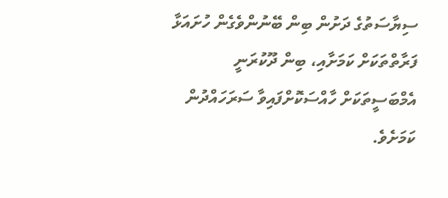ސިޔާސަތުގެ ދަށުން ބިން ބޭނުންވެގެން ހުށައަޅާ ފަރާތްތަކަށް ކަމަށާއި، ބިން ދޫކުރަނީ އެމްބަސީތަކަށް ހާއްސަކޮށްފައިވާ ސަރަހައްދުން ކަމަށެވެ.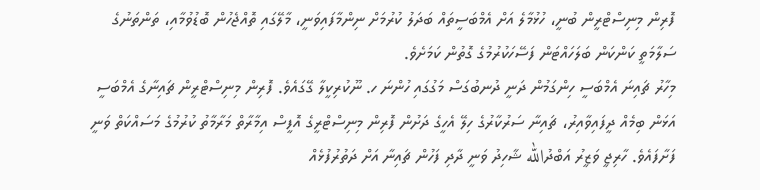ފޮރިން މިނިސްޓްރީން ބުނީ، ހުޅުމާލެ އަށް އެމްބަސީތައް ބަދަލު ކުރުމަށް ނިންމާފައިވަނީ، މާލޭގައި ތޮއްޖެހުން ބޮޑުވުމާއި، ތަންތަނުގެ ސަލާމަތީ ކަންކަން ބަލަހައްޓަން ފަސޭހަކުރުމުގެ ގޮތުން ކަމަށެވެ.
މިހާރު ޗައިނަ އެމްބަސީ ހިންގަމުން ދަނީ ދުނބުގަސް މަގުގައި ހުންނަ ހ. ނޫކުރިކީލާ ގޭގައެވެ. ފޮރިން މިނިސްޓްރީން ޗައިނާގެ އެމްބަސީ އަޅަން ބިމެއް ދީފައިވާއިރު، ޗައިނާ ސަރުކާރުގެ ހިލޭ އެހީގެ ދަށުން ފޮރިން މިނިސްޓްރީގެ އޮފީސް އިމާރާތް މަރާމާތު ކުރުމުގެ މަސައްކަތް ވަނީ ފަށާފައެވެ. ހާރިޖީ ވަޒީރު އަބްދުالله ޝާހިދު ވަނީ ދާދި ފަހުން ޗައިނާ އަށް ދަތުރުފުޅެއް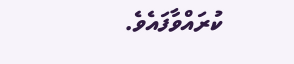ކުރައްވާފައެވެ.